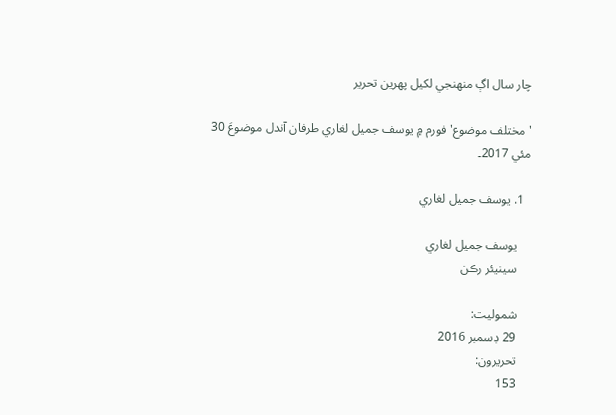چار سال اڳ منهنجي لکيل پهرين تحرير

'مختلف موضوع' فورم ۾ يوسف جميل لغاري طرفان آندل موضوعَ 30 مئي 2017۔

  1. يوسف جميل لغاري

    يوسف جميل لغاري
    سينيئر رڪن

    شموليت:
    29 ڊسمبر 2016
    تحريرون:
    153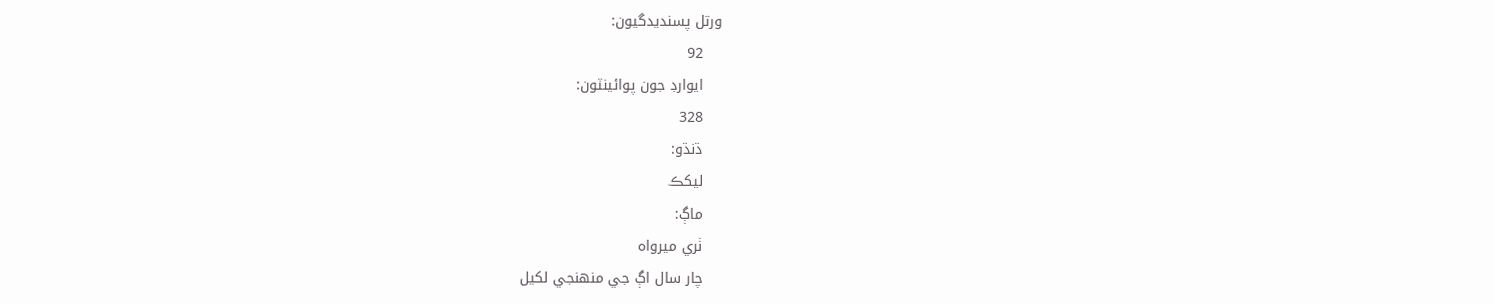ورتل پسنديدگيون:
    92
    ايوارڊ جون پوائينٽون:
    328
    ڌنڌو:
    ليکڪ
    ماڳ:
    ٺري ميرواه
    چار سال اڳ جي منهنجي لکيل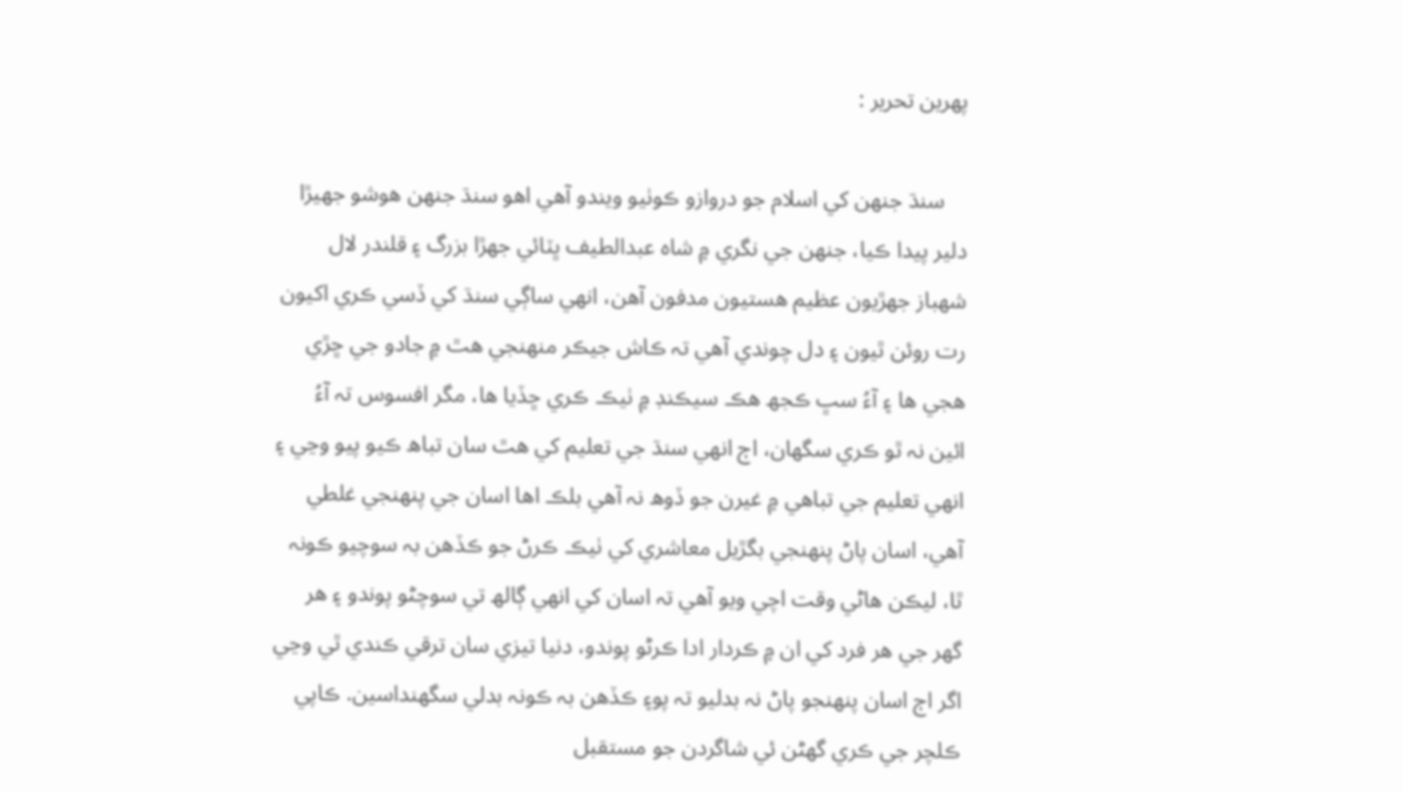پهرين تحرير :

    سنڌ جنهن کي اسلام جو دروازو ڪوٺيو ويندو آهي اهو سنڌ جنهن هوشو جهيڙا دلير پيدا ڪيا، جنهن جي نگري ۾ شاه عبدالطيف ڀٽائي جهڙا بزرگ ۽ قلندر لال شهباز جهڙيون عظيم هستيون مدفون آهن، انهي ساڳي سنڌ کي ڏسي ڪري اکيون رت روئن ٿيون ۽ دل چوندي آهي تہ ڪاش جيڪر منهنجي هٿ ۾ جادو جي ڇڙي هجي ها ۽ آءُ سڀ ڪجھ هڪ سيڪنڊ ۾ ٺيڪ ڪري ڇڏيا ها، مگر افسوس تہ آءُ ائين نہ ٿو ڪري سگهان، اڄ انهي سنڌ جي تعليم کي هٿ سان تباھ ڪيو پيو وڃي ۽ انهي تعليم جي تباهي ۾ غيرن جو ڏوھ نہ آهي بلڪ اها اسان جي پنهنجي غلطي آهي، اسان پاڻ پنهنجي بگڙيل معاشري کي ٺيڪ ڪرڻ جو ڪڏهن بہ سوچيو ڪونہ ٿا، ليڪن هاڻي وقت اچي ويو آهي تہ اسان کي انهي ڳالھ تي سوچڻو پوندو ۽ هر گهر جي هر فرد کي ان ۾ ڪردار ادا ڪرڻو پوندو، دنيا تيزي سان ترقي ڪندي ٿي وڃي اگر اڄ اسان پنهنجو پاڻ نہ بدليو تہ پو۽ ڪڏهن بہ ڪونہ بدلي سگهنداسين. ڪاپي ڪلچر جي ڪري گهڻن ئي شاگردن جو مستقبل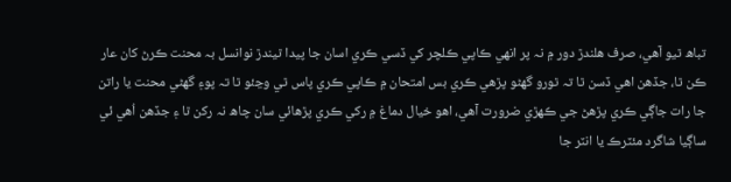تباھ ٿيو آهي، صرف هلندڙ دور ۾ نہ پر انهي ڪاپي ڪلچر کي ڏسي ڪري اسان جا پيدا ٿيندڙ نوانسل بہ محنت ڪرڻ کان عار ڪن ٿا، جڏهن اهي ڏسن ٿا تہ ٿورو گهڻو پڙهي ڪري بس امتحان ۾ ڪاپي ڪري پاس ٿي وڃئو ٿا تہ پو۽ گهڻي محنت يا راتن جا رات جاڳي ڪري پڙهڻ جي ڪهڙي ضرورت آهي، اهو خيال دماغ ۾ رکي ڪري پڙهائي سان چاھ نہ رکن ٿا ۽ جڏهن اُهي ئي ساڳيا شاگرد مئٽرڪ يا انٽر جا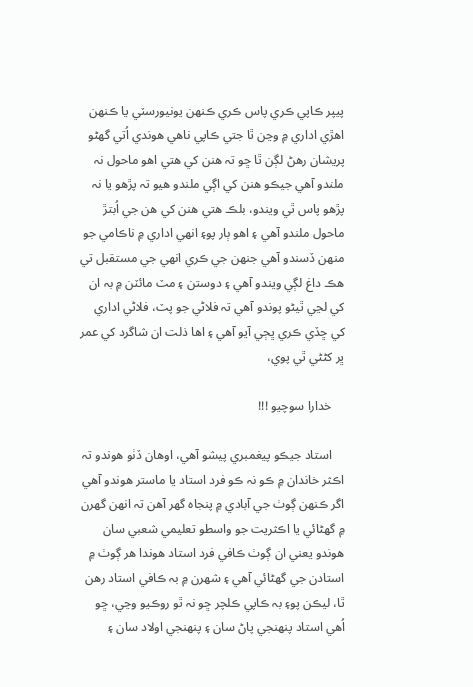پيپر ڪاپي ڪري پاس ڪري ڪنهن يونيورسٽي يا ڪنهن اهڙي اداري ۾ وڃن ٿا جتي ڪاپي ناهي هوندي اُتي گهڻو پريشان رهڻ لڳن ٿا ڇو تہ هنن کي هتي اهو ماحول نہ ملندو آهي جيڪو هنن کي اڳي ملندو هيو تہ پڙهو يا نہ پڙهو پاس ٿي ويندو، بلڪ هتي هنن کي هن جي اُبتڙ ماحول ملندو آهي ۽ اهو ٻار پو۽ انهي اداري ۾ ناڪامي جو منهن ڏسندو آهي جنهن جي ڪري انهي جي مستقبل تي هڪ داغ لڳي ويندو آهي ۽ دوستن ۽ مٽ مائٽن ۾ بہ ان کي لڃي ٿيڻو پوندو آهي تہ فلاڻي جو پٽ، فلاڻي اداري کي ڇڏي ڪري ڀڄي آيو آهي ۽ اها ذلت ان شاگرد کي عمر ڀر کڻڻي ٿي پوي،

    خدارا سوچيو !!!

    استاد جيڪو پيغمبري پيشو آهي، اوهان ڏٺو هوندو تہ اڪثر خاندان ۾ ڪو نہ ڪو فرد استاد يا ماستر هوندو آهي اگر ڪنهن ڳوٺ جي آبادي ۾ پنجاه گهر آهن تہ انهن گهرن ۾ گهڻائي يا اڪثريت جو واسطو تعليمي شعبي سان هوندو يعني ان ڳوٺ ڪافي فرد استاد هوندا هر ڳوٺ ۾ استادن جي گهڻائي آهي ۽ شهرن ۾ بہ ڪافي استاد رهن ٿا، ليڪن پو۽ بہ ڪاپي ڪلچر ڇو نہ ٿو روڪيو وڃي، ڇو اُهي استاد پنهنجي پاڻ سان ۽ پنهنجي اولاد سان ۽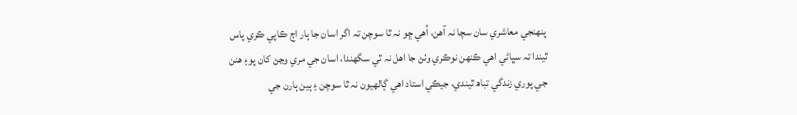پنهنجي معاشري سان سچا نہ آهن، اُهي ڇو نہ ٿا سوچن تہ اگر اسان جا ٻار اڄ ڪاپي ڪري پاس ٿيندا تہ سڀاڻي اهي ڪنهن نوڪري وٺڻ جا اهل نہ ٿي سگهندا، اسان جي مري وڃڻ کان پو۽ هنن جي پوري زندگي تباھ ٿيندي، جيڪي استاد اهي ڳالهيون نہ ٿا سوچن ۽ ٻين ٻارن جي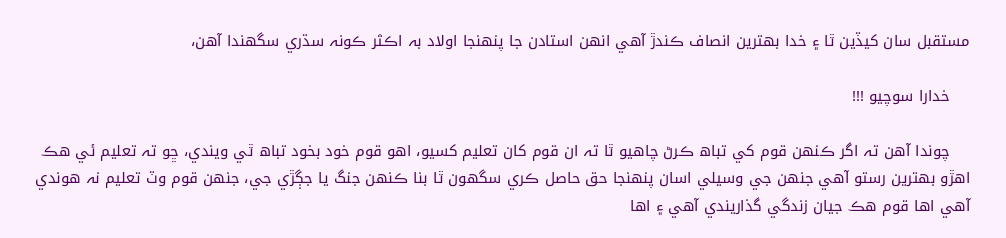مستقبل سان کيڏين ٿا ۽ خدا بهترين انصاف ڪندڙ آهي انهن استادن جا پنهنجا اولاد بہ اڪثر ڪونہ سڌري سگهندا آهن،

    خدارا سوچيو !!!

    چوندا آهن تہ اگر ڪنهن قوم کي تباھ ڪرڻ چاهيو ٿا تہ ان قوم کان تعليم کسيو، اهو قوم خود بخود تباھ ٿي ويندي، ڇو تہ تعليم ئي هڪ اهڙو بهترين رستو آهي جنهن جي وسيلي اسان پنهنجا حق حاصل ڪري سگهون ٿا بنا ڪنهن جنگ يا جڳڙي جي، جنهن قوم وٽ تعليم نہ هوندي آهي اها قوم هڪ جيان زندگي گذاريندي آهي ۽ اها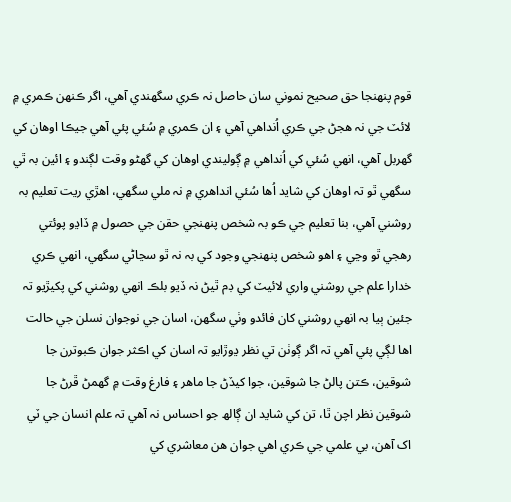قوم پنهنجا حق صحيح نموني سان حاصل نہ ڪري سگهندي آهي، اگر ڪنهن ڪمري ۾ لائٽ جي نہ هجڻ جي ڪري اُنداهي آهي ۽ ان ڪمري ۾ سُئي پئي آهي جيڪا اوهان کي گهربل آهي، انهي سُئي کي اُنداهي ۾ ڳوليندي اوهان کي گهڻو وقت لڳندو ۽ ائين بہ ٿي سگهي ٿو تہ اوهان کي شايد اُها سُئي انداهري ۾ نہ ملي سگهي، اهڙي ريت تعليم بہ روشني آهي، بنا تعليم جي ڪو بہ شخص پنهنجي حقن جي حصول ۾ ڏاڍو پوئتي رهجي ٿو وڃي ۽ اهو شخص پنهنجي وجود کي بہ نہ ٿو سڃاڻي سگهي، انهي ڪري خدارا علم جي روشني واري لائيٽ کي ڊم ٿيڻ نہ ڏيو بلڪ انهي روشني کي پکيڙيو تہ جئين ٻيا بہ انهي روشني کان فائدو وٺي سگهن، اسان جي نوجوان نسلن جي حالت اها لڳي پئي آهي تہ اگر ڳوٺن تي نظر ڍوڙايو تہ اسان کي اڪثر جوان ڪبوترن جا شوقين، ڪتن پالڻ جا شوقين، جوا کيڏڻ جا ماهر ۽ فارغ وقت ۾ گهمڻ ڦرڻ جا شوقين نظر اچن ٿا، تن کي شايد ان ڳالھ جو احساس نہ آهي تہ علم انسان جي ٽي اک آهن، بي علمي جي ڪري اهي جوان هن معاشري کي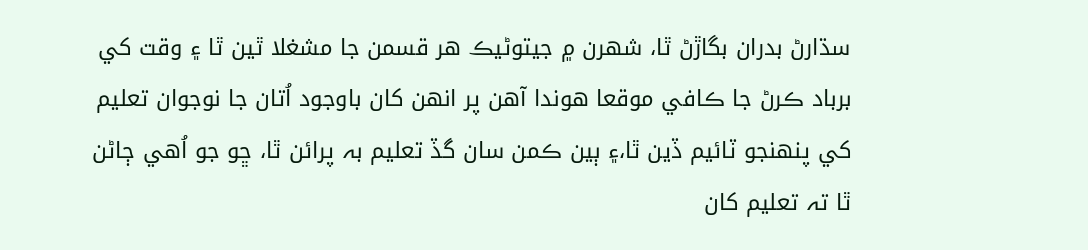سڌارڻ بدران بگاڙڻ ٿا، شهرن ۾ جيتوڻيڪ هر قسمن جا مشغلا ٿين ٿا ۽ وقت کي برباد ڪرڻ جا ڪافي موقعا هوندا آهن پر انهن کان باوجود اُتان جا نوجوان تعليم کي پنهنجو ٽائيم ڏين ٿا،۽ ٻين ڪمن سان گڏ تعليم بہ پرائن ٿا، ڇو جو اُهي ڄاڻن ٿا تہ تعليم کان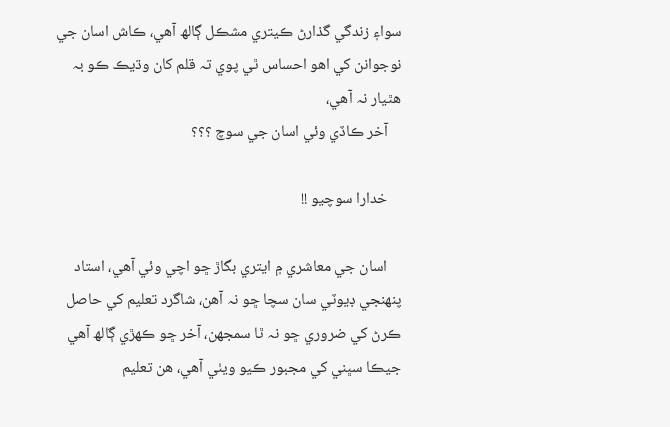سوا۽ زندگي گذارڻ ڪيتري مشڪل ڳالھ آهي، ڪاش اسان جي نوجوانن کي اهو احساس ٿي پوي تہ قلم کان وڌيڪ ڪو بہ هٿيار نہ آهي،
    آخر ڪاڏي وئي اسان جي سوچ ؟؟؟

    خدارا سوچيو !!

    اسان جي معاشري ۾ ايتري بگاڙ ڇو اچي وئي آهي، استاد پنهنجي ڊيوٽي سان سچا ڇو نہ آهن، شاگرد تعليم کي حاصل ڪرڻ کي ضروري ڇو نہ ٿا سمجهن، آخر ڇو ڪهڙي ڳالھ آهي جيڪا سڀني کي مجبور ڪيو ويٺي آهي، هن تعليم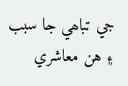جي تباھي جا سبب ۽ هن معاشري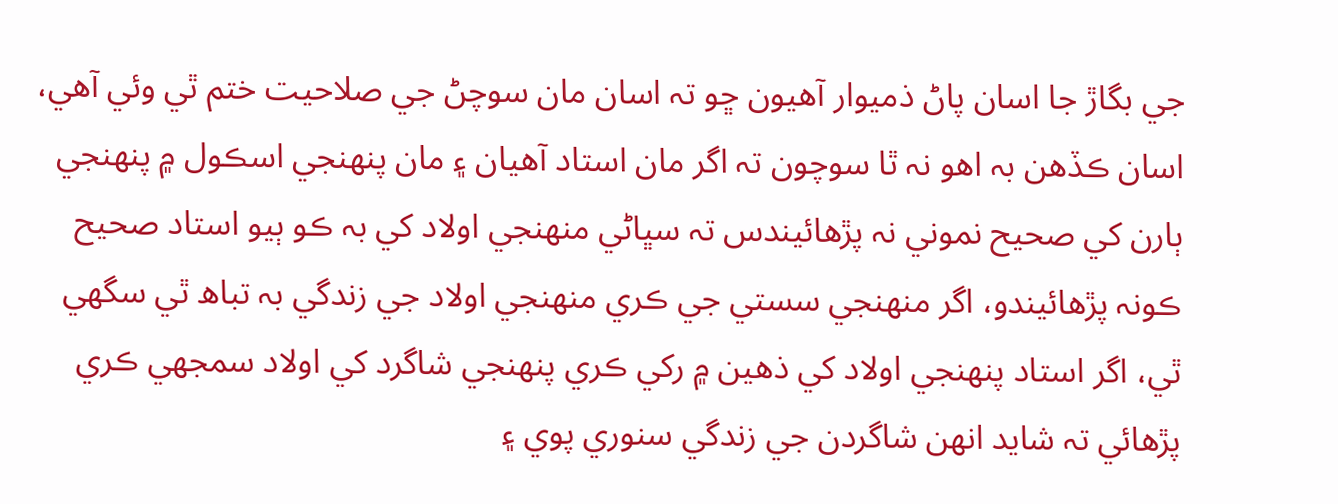جي بگاڙ جا اسان پاڻ ذميوار آهيون ڇو تہ اسان مان سوچڻ جي صلاحيت ختم ٿي وئي آهي، اسان ڪڏهن بہ اهو نہ ٿا سوچون تہ اگر مان استاد آهيان ۽ مان پنهنجي اسڪول ۾ پنهنجي ٻارن کي صحيح نموني نہ پڙهائيندس تہ سڀاڻي منهنجي اولاد کي بہ ڪو ٻيو استاد صحيح ڪونہ پڙهائيندو، اگر منهنجي سستي جي ڪري منهنجي اولاد جي زندگي بہ تباھ ٿي سگهي ٿي، اگر استاد پنهنجي اولاد کي ذهين ۾ رکي ڪري پنهنجي شاگرد کي اولاد سمجهي ڪري پڙهائي تہ شايد انهن شاگردن جي زندگي سنوري پوي ۽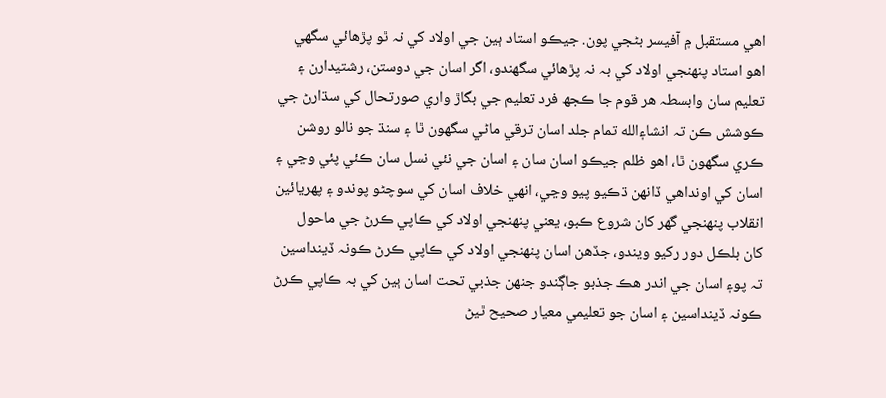اهي مستقبل ۾ آفيسر بڻجي پون. جيڪو استاد ٻين جي اولاد کي نہ ٿو پڙهائي سگهي اهو استاد پنهنجي اولاد کي بہ نہ پڙهائي سگهندو، اگر اسان جي دوستن، رشتيدارن ۽ تعليم سان وابسطہ هر قوم جا ڪجھ فرد تعليم جي بگاڙ واري صورتحال کي سڌارڻ جي ڪوشش ڪن تہ انشا۽الله تمام جلد اسان ترقي ماڻي سگهون ٿا ۽ سنڌ جو نالو روشن ڪري سگهون ٿا، اهو ظلم جيڪو اسان سان ۽ اسان جي نئي نسل سان ڪئي پئي وڃي ۽ اسان کي اونداهي ڏانهن ڌڪيو پيو وڃي، انهي خلاف اسان کي سوچڻو پوندو ۽ پهريائين انقلاب پنهنجي گهر کان شروع ڪبو، يعني پنهنجي اولاد کي ڪاپي ڪرڻ جي ماحول کان بلڪل دور رکيو ويندو، جڏهن اسان پنهنجي اولاد کي ڪاپي ڪرڻ ڪونہ ڏينداسين تہ پو۽ اسان جي اندر هڪ جذبو جاڳندو جنهن جذبي تحت اسان ٻين کي بہ ڪاپي ڪرڻ ڪونہ ڏينداسين ۽ اسان جو تعليمي معيار صحيح ٿيڻ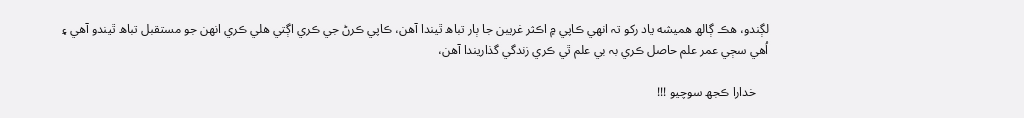لڳندو، هڪ ڳالھ هميشه ياد رکو تہ انهي ڪاپي ۾ اڪثر غريبن جا ٻار تباھ ٿيندا آهن، ڪاپي ڪرڻ جي ڪري اڳتي هلي ڪري انهن جو مستقبل تباھ ٿيندو آهي ۽ اُهي سڄي عمر علم حاصل ڪري بہ بي علم ٿي ڪري زندگي گذاريندا آهن،

    خدارا ڪجھ سوچيو !!!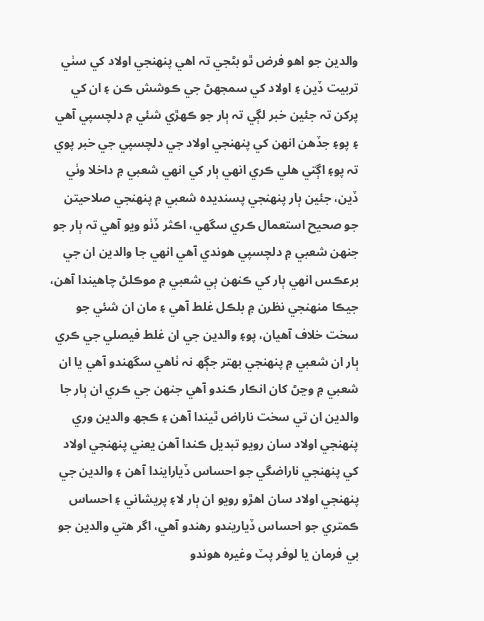والدين جو اهو فرض ٿو بڻجي تہ اهي پنهنجي اولاد کي سٺي تربيت ڏين ۽ اولاد کي سمجهڻ جي ڪوشش ڪن ۽ ان کي پرکن تہ جئين خبر لڳي تہ ٻار جو ڪهڙي شئي ۾ دلچسپي آهي ۽ پو۽ جڏهن انهن کي پنهنجي اولاد جي دلچسپي جي خبر پوي تہ پو۽ اڳتي هلي ڪري انهي ٻار کي انهي شعبي ۾ داخلا وٺي ڏين، جئين ٻار پنهنجي پسنديده شعبي ۾ پنهنجي صلاحيتن جو صحيح استعمال ڪري سگهي، اڪثر ڏٺو ويو آهي تہ ٻار جو جنهن شعبي ۾ دلچسپي هوندي آهي انهي جا والدين ان جي برعڪس انهي ٻار کي ڪنهن ٻي شعبي ۾ موڪلڻ چاهيندا آهن، جيڪا منهنجي نظرن ۾ بلڪل غلط آهي ۽ مان ان شئي جو سخت خلاف آهيان، پو۽ والدين جي ان غلط فيصلي جي ڪري ٻار ان شعبي ۾ پنهنجي بهتر جڳھ نہ ٺاهي سگهندو آهي يا ان شعبي ۾ وڃڻ کان انڪار ڪندو آهي جنهن جي ڪري ان ٻار جا والدين ان تي سخت ناراض ٿيندا آهن ۽ ڪجھ والدين وري پنهنجي اولاد سان رويو تبديل ڪندا آهن يعني پنهنجي اولاد کي پنهنجي ناراضگي جو احساس ڏيارايندا آهن ۽ والدين جي پنهنجي اولاد سان اهڙو رويو ان ٻار لا۽ پريشاني ۽ احساس ڪمتري جو احساس ڏياريندو رهندو آهي، اگر هتي والدين جو بي فرمان يا لوفر پٽ وغيره هوندو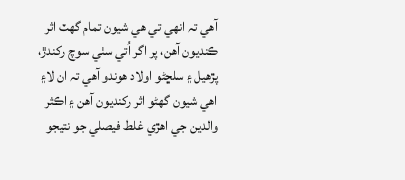آهي تہ انهي تي هي شيون تمام گهٽ اثر ڪنديون آهن، پر اگر اُتي سٺي سوچ رکندڙ، پڙهيل ۽ سلڇڻو اولاد هوندو آهي تہ ان لا۽ اهي شيون گهڻو اثر رکنديون آهن ۽ اڪثر والدين جي اهڙي غلط فيصلي جو نتيجو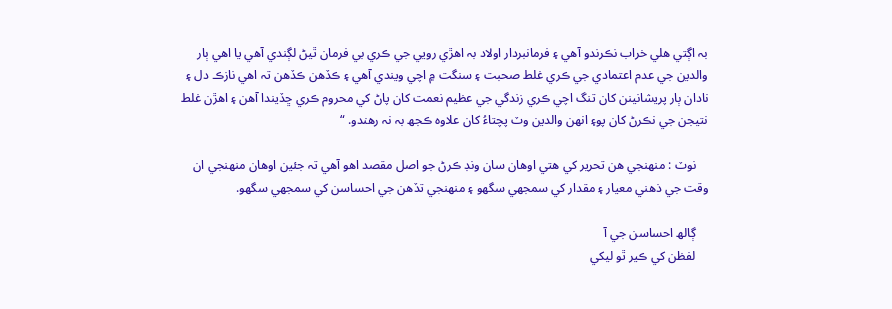بہ اڳتي هلي خراب نڪرندو آهي ۽ فرمانبردار اولاد بہ اهڙي رويي جي ڪري بي فرمان ٿيڻ لڳندي آهي يا اهي ٻار والدين جي عدم اعتمادي جي ڪري غلط صحبت ۽ سنگت ۾ اچي ويندي آهي ۽ ڪڏهن ڪڏهن تہ اهي نازڪ دل ۽ نادان ٻار پريشانينن کان تنگ اچي ڪري زندگي جي عظيم نعمت کان پاڻ کي محروم ڪري ڇڏيندا آهن ۽ اهڙن غلط نتيجن جي نڪرڻ کان پو۽ انهن والدين وٽ پچتاءُ کان علاوه ڪجھ بہ نہ رهندو. “

    نوٽ : منهنجي هن تحرير کي هتي اوهان سان ونڊ ڪرڻ جو اصل مقصد اهو آهي تہ جئين اوهان منهنجي ان وقت جي ذهني معيار ۽ مقدار کي سمجهي سگهو ۽ منهنجي تڏهن جي احساسن کي سمجهي سگهو.

    ڳالھ احساسن جي آ
    لفظن کي ڪير ٿو ليکي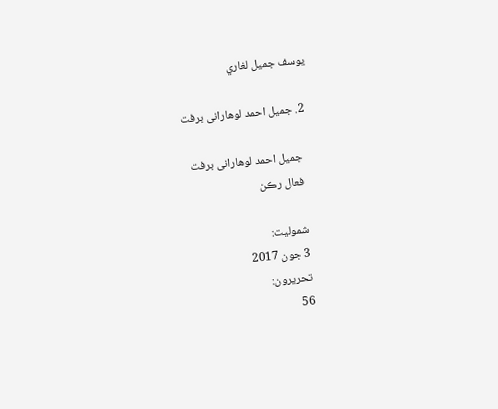يوسف جميل لغاري

  2. جمیل احمد لوھارانی برفت

    جمیل احمد لوھارانی برفت
    فعال رڪن

    شموليت:
    3 جون 2017
    تحريرون:
    56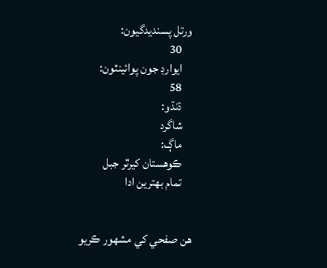ورتل پسنديدگيون:
    30
    ايوارڊ جون پوائينٽون:
    58
    ڌنڌو:
    شاگرد
    ماڳ:
    ڪوهستان کيرٿر جبل
    تمام بھترین ادا


هن صفحي کي مشهور ڪريو